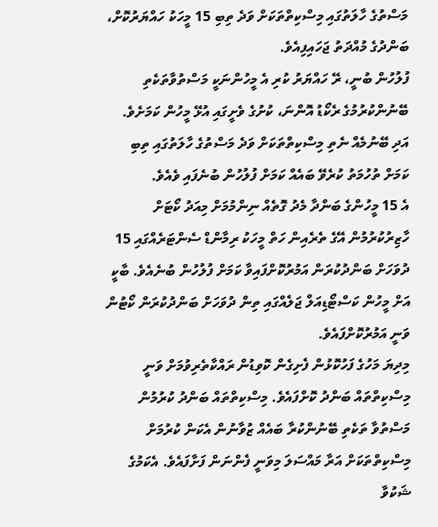މަސްތުގެ ހާލަތުގައި މިސްކިތްތަކަށް ވަދެ ތިބި 15 މީހަކު ހައްޔަރުކޮށް، ބަންދުގެ މުއްދަތު ޖަހައިފިއެވެ.
ފުލުހުން ބުނީ، ރޭ ހައްޔަރު ކުރި އެ މީހުންނަކީ މަސްތުވާތަކެތި ބޭނުންކުރުމުގެ ރެކޯޑު އޮންނަ، ކުށުގެ ވެށީގައި އުޅޭ މީހުން ކަމަށެވެ. އަދި ބޭނުމެއް ނެތި މިސްކިތްތަކަށް ވަދެ މަސްތުގެ ހާލަތުގައި ތިބި ކަމަށް ތުހުމަތު ކުރެވޭ ބައެއް ކަމަށް ފުލުހުން ބުނެފައި ވެއެވެ.
އެ 15 މީހުންގެ ބަންދާ މެދު ގޮތެއް ނިންމުމަށް މިއަދު ކޯޓަށް ހާޒިރުކުރުމުން އޭގެ ތެރެއިން ހަތް މީހަކު ރިމާންޑް ސެންޓަރެއްގައި 15 ދުވަހަށް ބަންދުކުރަން އަމުރުކޮށްފައިވާ ކަމަށް ފުލުހުން ބުނެއެވެ. ބާކީ އަށް މީހުން ކަސްޓޯޑިއަލް ޖަލެއްގައި ތިން ދުވަހަށް ބަންދުކުރަން ކޯޓުން ވަނީ އަމުރުކޮށްފައެވެ.
މިދިޔަ މަހުގެ ފަހުކޮޅުން ފެށިގެން ކޮވިޑުން ރައްކާތެރިވުމަށް ވަނީ މިސްކިތްތައް ބަންދު ކޮށްފައެވެ. މިސްކިތްތައް ބަންދު ކުރުމުން މަސްތުވާ ތަކެތި ބޭނުންކުރާ ބައެއް ޒުވާނުން އެކަން ކުރުމަށް މިސްކިތްތަކަށް އަރާ މައްސަލަ މިވަނީ ފެންނަން ފަށާފައެވެ. އެކަމުގެ ޝަކުވާ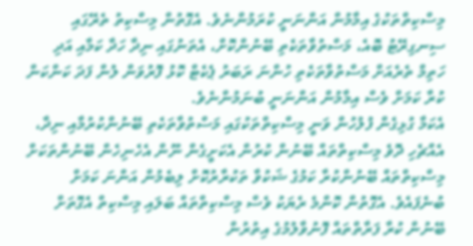މިސްކިތްތަކުގެ އިމާމުން އަންނަނީ ކުރަމުންނެވެ. އެގޮތުން މިސްކިތު ތެރޭގައި ސިނގިރޭޓު ބޮއެ، މަސްތުވާތަކެތި ބޭނުންކޮށް، އެތަނުގައި ނިދާ ހަދާ ކަމާއި އަދި ހަތިމް ތެރެއަށް މަސްތުވާތަކެތި ހުންނަ ރަބަރު ޕެކެޓް ކޮޅު ފޮރުވަން ލުން ފަދަ ކަންކަން ކުރާ ކަމަށް ވެސް އިމާމުން އަންނަނީ ބުނަމުންނެވެ.
އެކަމާ ގުޅިގެން ފުލުހުން ވަނީ މިސްކިތްތަކުގައި މަސްތުވާތަކެތި ބޭނުންކުރުމާއި ނިދާ، އެއްޗެހި ދޮވެ މިސްކިތްތައް ބޭނުން ކުރުން އެކަށީގެން ނޫން އެހެނިހެން ބޭނުންތަކަށް މިސްކިތްތައް ބޭނުންކުރާ ކަމުގެ ޝަކުވާ ތަކުރާރުކޮށް ލިބެމުން އަންނަ ކަމަށް ބުނެފައެވެ. އެގޮތުން ކޮންމެ ރެޔަކު ވެސް މިސްކިތްތައް ބަލައި މިސްކިތް އެގޮތަށް ބޭނުން ކުރާ ފަރާތްތައް ފޮނުވާލުމުގެ އިތުރުން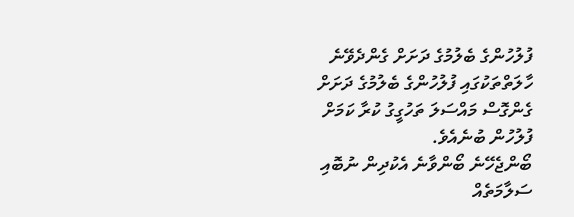ފުލުހުންގެ ބެލުމުގެ ދަށަށް ގެންދެވޭނެ ހާލަތްތަކުގައި ފުލުހުންގެ ބެލުމުގެ ދަށަށް ގެންގޮސް މައްސަލަ ތަހުގީގު ކުރާ ކަމަށް ފުލުހުން ބުނެއެވެ.
ބޯންޖެހޭނެ ބޯންވާނެ އެކުދިން ނުބޮއި ސަލާމަތެއް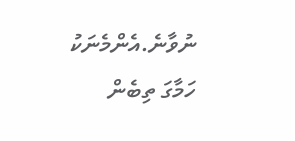ނުވާނެ.އެންމެނަކު ހަމާގަ ތިބެން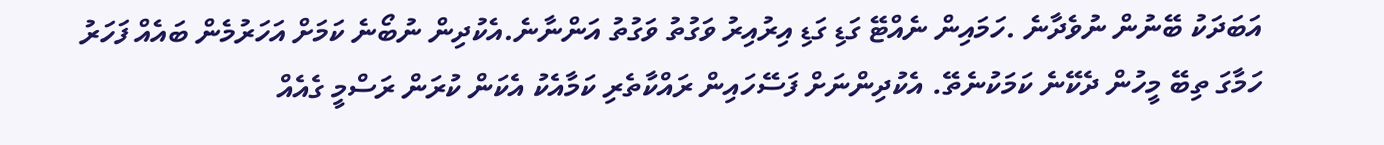އަބަދަކު ބޭނުން ނުވެދާނެ .ހަމައިން ނެއްޓޭ ގަޑި ގަޑި އިރުއިރު ވަގުތު ވަގުތު އަންނާނެ.އެކުދިން ނުބޯނެ ކަމަށް އަހަރުމެން ބައެއް ފަހަރު ހަމާގަ ތިބޭ މީހުން ދެކޭނެ ކަމަކުނެތޭ. އެކުދިންނަށް ފަސޭހައިން ރައްކާތެރި ކަމާއެކު އެކަން ކުރަން ރަސްމީ ގެއެއް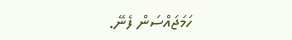ހަމަޖައްސަން ފެނޭ.